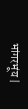भांगरभूंय |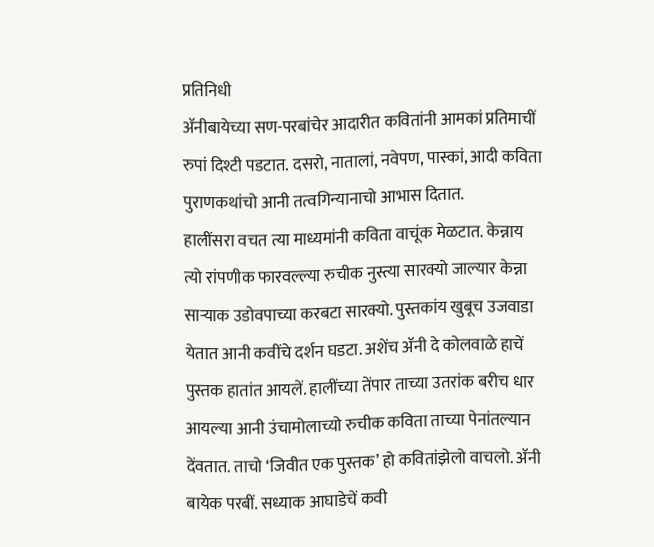प्रतिनिधी
ॲनीबायेच्या सण-परबांचेर आदारीत कवितांनी आमकां प्रतिमाचीं रुपां दिश्टी पडटात. दसरो, नातालां, नवेपण, पास्कां, आदी कविता पुराणकथांचो आनी तत्वगिन्यानाचो आभास दितात.
हालींसरा वचत त्या माध्यमांनी कविता वाचूंक मेळटात. केन्नाय त्यो रांपणीक फारवल्ल्या रुचीक नुस्त्या सारक्यो जाल्यार केन्ना साऱ्याक उडोवपाच्या करबटा सारक्यो. पुस्तकांय खुबूच उजवाडा येतात आनी कवींचे दर्शन घडटा. अशेंच ॲनी दे कोलवाळे हाचें पुस्तक हातांत आयलें. हालींच्या तेंपार ताच्या उतरांक बरीच धार आयल्या आनी उंचामोलाच्यो रुचीक कविता ताच्या पेनांतल्यान देंवतात. ताचो ‘जिवीत एक पुस्तक’ हो कवितांझेलो वाचलो. ॲनी बायेक परबीं. सध्याक आघाडेचें कवी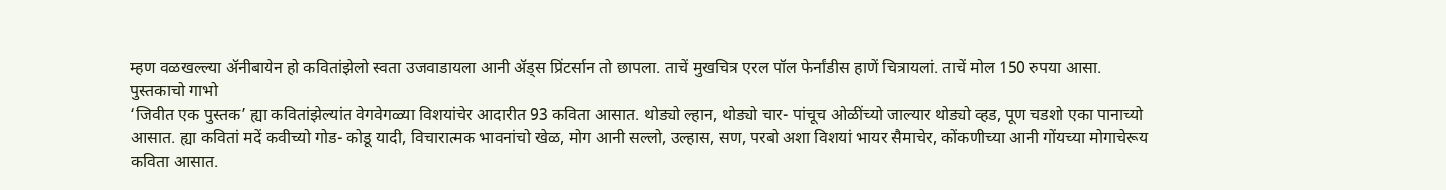म्हण वळखल्ल्या ॲनीबायेन हो कवितांझेलो स्वता उजवाडायला आनी ॲड्स प्रिंटर्सान तो छापला. ताचें मुखचित्र एरल पॉल फेर्नांडीस हाणें चित्रायलां. ताचें मोल 150 रुपया आसा.
पुस्तकाचो गाभो
‘जिवीत एक पुस्तक’ ह्या कवितांझेल्यांत वेगवेगळ्या विशयांचेर आदारीत 93 कविता आसात. थोड्यो ल्हान, थोड्यो चार- पांचूच ओळींच्यो जाल्यार थोड्यो व्हड, पूण चडशो एका पानाच्यो आसात. ह्या कवितां मदें कवीच्यो गोड- कोडू यादी, विचारात्मक भावनांचो खेळ, मोग आनी सल्लो, उल्हास, सण, परबो अशा विशयां भायर सैमाचेर, कोंकणीच्या आनी गोंयच्या मोगाचेरूय कविता आसात.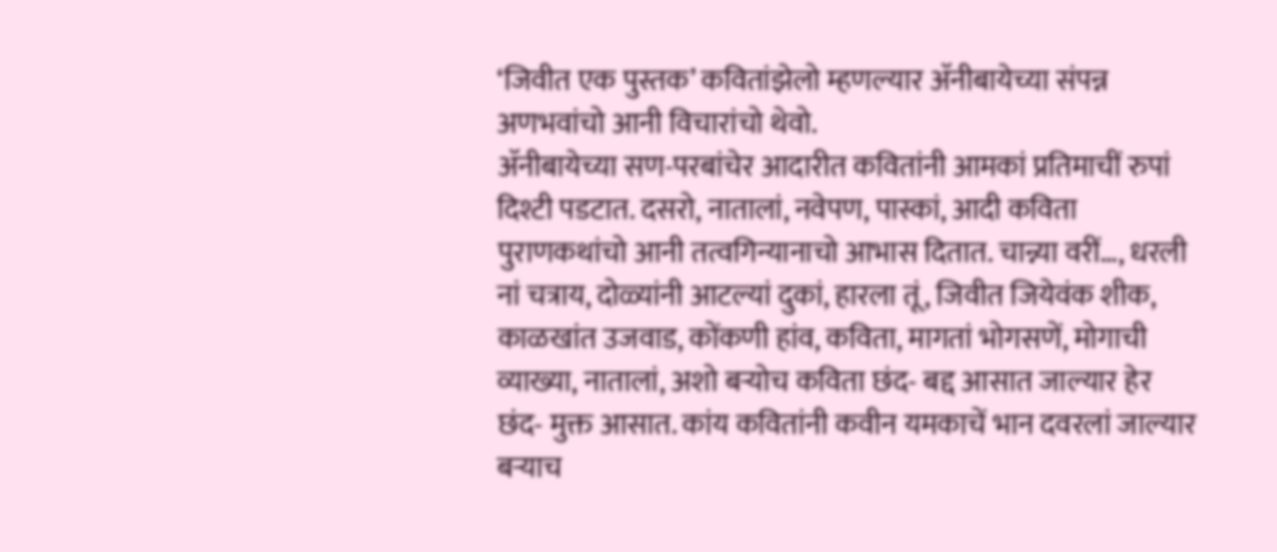‘जिवीत एक पुस्तक’ कवितांझेलो म्हणल्यार ॲनीबायेच्या संपन्न अणभवांचो आनी विचारांचो थेवो.
ॲनीबायेच्या सण-परबांचेर आदारीत कवितांनी आमकां प्रतिमाचीं रुपां दिश्टी पडटात. दसरो, नातालां, नवेपण, पास्कां, आदी कविता पुराणकथांचो आनी तत्वगिन्यानाचो आभास दितात. चान्न्या वरीं…, धरली नां चत्राय, दोळ्यांनी आटल्यां दुकां, हारला तूं, जिवीत जियेवंक शीक, काळखांत उजवाड, कोंकणी हांव, कविता, मागतां भोगसणें, मोगाची व्याख्या, नातालां, अशो बऱ्योच कविता छंद- बद्द आसात जाल्यार हेर छंद- मुक्त आसात. कांय कवितांनी कवीन यमकाचें भान दवरलां जाल्यार बऱ्याच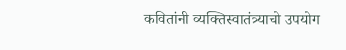कवितांनी व्यक्तिस्वातंत्र्याचो उपयोग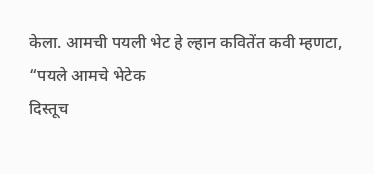केला. आमची पयली भेट हे ल्हान कवितेंत कवी म्हणटा,
“पयले आमचे भेटेक
दिस्तूच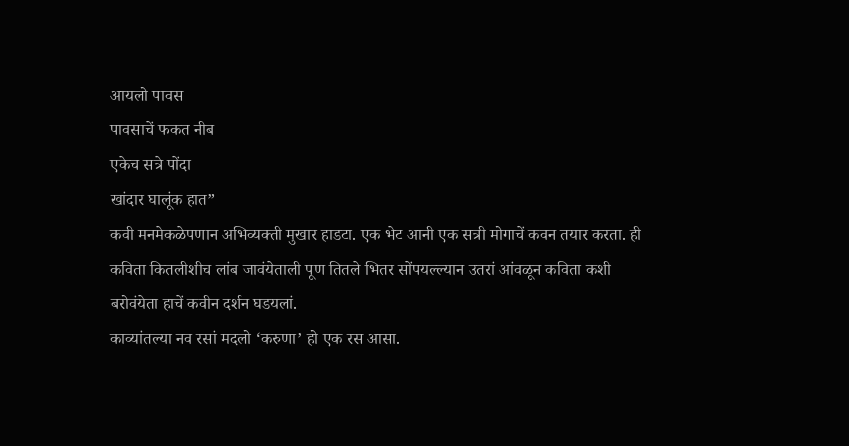आयलो पावस
पावसाचें फकत नीब
एकेच सत्रे पोंदा
खांदार घालूंक हात”
कवी मनमेकळेपणान अभिव्यक्ती मुखार हाडटा. एक भेट आनी एक सत्री मोगाचें कवन तयार करता. ही कविता कितलीशीच लांब जावंयेताली पूण तितले भितर सोंपयल्ल्यान उतरां आंवळून कविता कशी बरोवंयेता हाचें कवीन दर्शन घडयलां.
काव्यांतल्या नव रसां मदलो ‘करुणा’ हो एक रस आसा.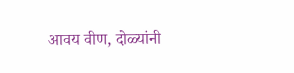आवय वीण, दोळ्यांनी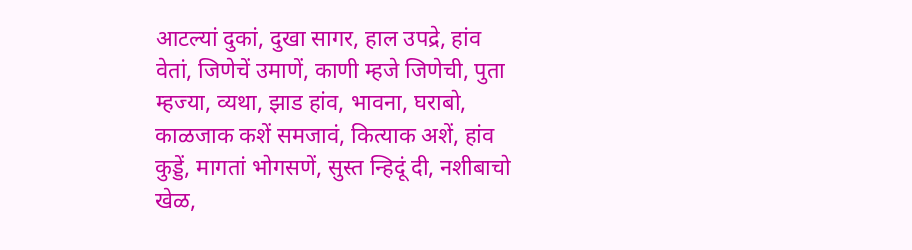आटल्यां दुकां, दुखा सागर, हाल उपद्रे, हांव वेतां, जिणेचें उमाणें, काणी म्हजे जिणेची, पुता म्हज्या, व्यथा, झाड हांव, भावना, घराबो, काळजाक कशें समजावं, कित्याक अशें, हांव कुड्डें, मागतां भोगसणें, सुस्त न्हिदूं दी, नशीबाचो खेळ,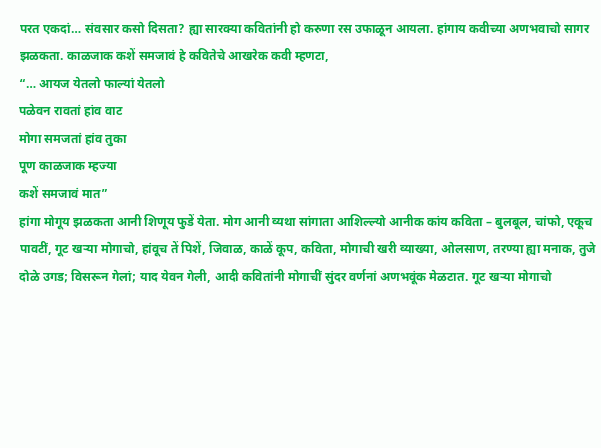परत एकदां… संवसार कसो दिसता? ह्या सारक्या कवितांनी हो करुणा रस उफाळून आयला. हांगाय कवीच्या अणभवाचो सागर झळकता. काळजाक कशें समजावं हे कवितेचे आखरेक कवी म्हणटा,
“… आयज येतलो फाल्यां येतलो
पळेवन रावतां हांव वाट
मोगा समजतां हांव तुका
पूण काळजाक म्हज्या
कशें समजावं मात”
हांगा मोगूय झळकता आनी शिणूय फुडें येता. मोग आनी व्यथा सांगाता आशिल्ल्यो आनीक कांय कविता – बुलबूल, चांफो, एकूच पावटीं, गूट खऱ्या मोगाचो, हांवूच तें पिशें, जिवाळ, काळें कूप, कविता, मोगाची खरी व्याख्या, ओलसाण, तरण्या ह्या मनाक, तुजे दोळे उगड; विसरून गेलां; याद येवन गेली, आदी कवितांनी मोगाचीं सुंदर वर्णनां अणभवूंक मेळटात. गूट खऱ्या मोगाचो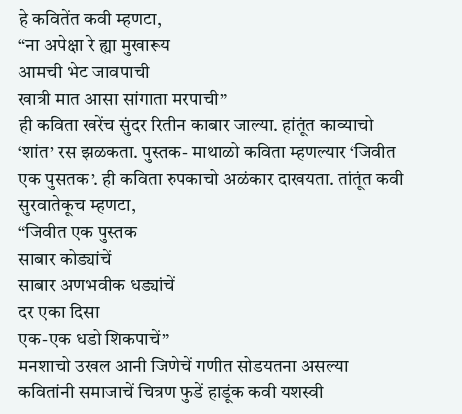हे कवितेंत कवी म्हणटा,
“ना अपेक्षा रे ह्या मुखारूय
आमची भेट जावपाची
खात्री मात आसा सांगाता मरपाची”
ही कविता खरेंच सुंदर रितीन काबार जाल्या. हांतूंत काव्याचो ‘शांत’ रस झळकता. पुस्तक- माथाळो कविता म्हणल्यार ‘जिवीत एक पुसतक’. ही कविता रुपकाचो अळंकार दाखयता. तांतूंत कवी सुरवातेकूच म्हणटा,
“जिवीत एक पुस्तक
साबार कोड्यांचें
साबार अणभवीक धड्यांचें
दर एका दिसा
एक-एक धडो शिकपाचें”
मनशाचो उखल आनी जिणेचें गणीत सोडयतना असल्या कवितांनी समाजाचें चित्रण फुडें हाडूंक कवी यशस्वी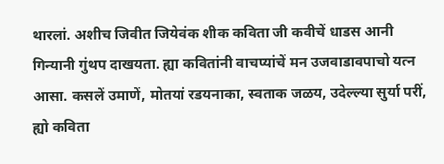थारलां. अशीच जिवीत जियेवंक शीक कविता जी कवीचें धाडस आनी गिन्यानी गुंथप दाखयता. ह्या कवितांनी वाचप्यांचें मन उजवाडावपाचो यत्न आसा. कसलें उमाणें, मोतयां रडयनाका, स्वताक जळय, उदेल्ल्या सुर्या परीं, ह्यो कविता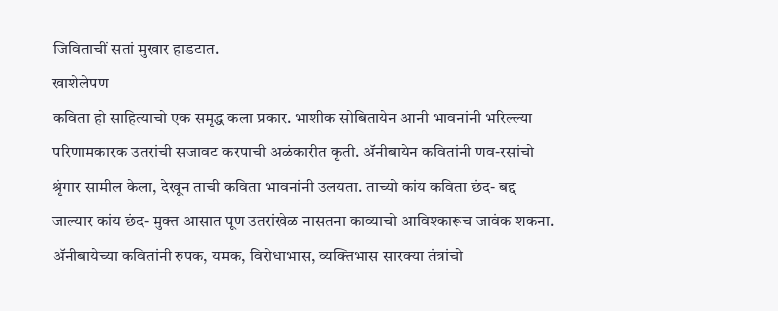जिविताचीं सतां मुखार हाडटात.
खाशेलेपण
कविता हो साहित्याचो एक समृद्ध कला प्रकार. भाशीक सोबितायेन आनी भावनांनी भरिल्ल्या परिणामकारक उतरांची सजावट करपाची अळंकारीत कृती. ॲनीबायेन कवितांनी णव-रसांचो श्रृंगार सामील केला, देखून ताची कविता भावनांनी उलयता. ताच्यो कांय कविता छंद- बद्द जाल्यार कांय छंद- मुक्त आसात पूण उतरांखेळ नासतना काव्याचो आविश्कारूच जावंक शकना. ॲनीबायेच्या कवितांनी रुपक, यमक, विरोधाभास, व्यक्तिभास सारक्या तंत्रांचो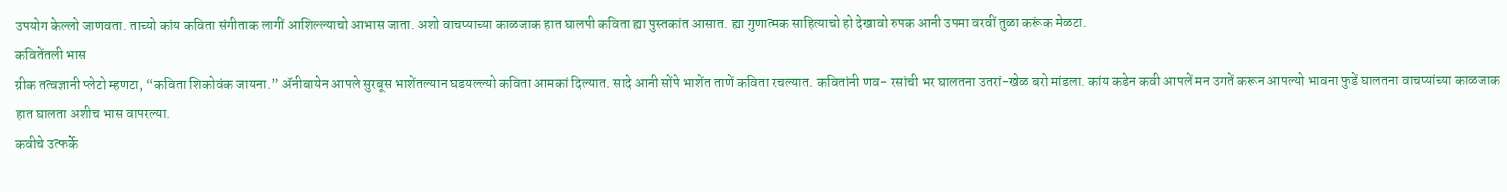उपयोग केल्लो जाणवता. ताच्यो कांय कविता संगीताक लागीं आशिल्ल्याचो आभास जाता. अशो वाचप्याच्या काळजाक हात घालपी कविता ह्या पुस्तकांत आसात. ह्या गुणात्मक साहित्याचो हो देखावो रुपक आनी उपमा वरवीं तुळा करूंक मेळटा.
कवितेंतली भास
ग्रीक तत्वज्ञानी प्लेटो म्हणटा, “कविता शिकोवंक जायना.” ॲनीबायेन आपले सुरबूस भाशेंतल्यान घडयल्ल्यो कविता आमकां दिल्यात. सादे आनी सोंपे भाशेंत ताणें कविता रचल्यात. कवितांनी णव- रसांची भर घालतना उतरां-खेळ बरो मांडला. कांय कडेन कवी आपलें मन उगतें करून आपल्यो भावना फुडें घालतना वाचप्यांच्या काळजाक हात घालता अशीच भास वापरल्या.
कवीचे उत्फर्के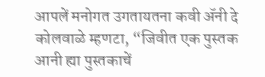आपलें मनोगत उगतायतना कवी ॲनी दे कोलवाळे म्हणटा, “जिवीत एक पुस्तक आनी ह्या पुस्तकाचें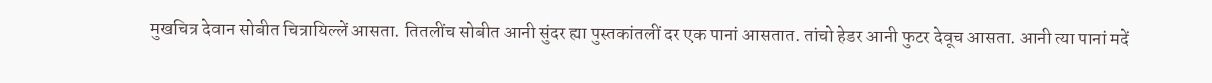मुखचित्र देवान सोबीत चित्रायिल्लें आसता. तितलींच सोबीत आनी सुंदर ह्या पुस्तकांतलीं दर एक पानां आसतात. तांचो हेडर आनी फुटर देवूच आसता. आनी त्या पानां मदें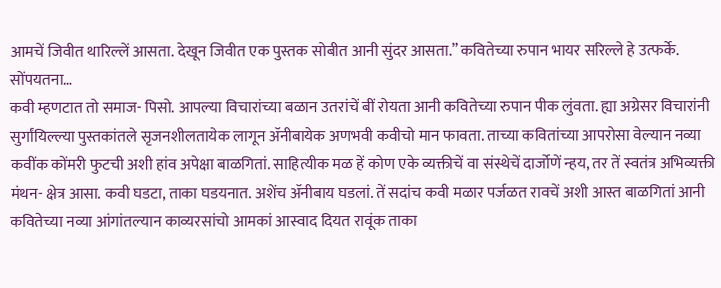आमचें जिवीत थारिल्लें आसता. देखून जिवीत एक पुस्तक सोबीत आनी सुंदर आसता.” कवितेच्या रुपान भायर सरिल्ले हे उत्फर्के.
सोंपयतना…
कवी म्हणटात तो समाज- पिसो. आपल्या विचारांच्या बळान उतरांचें बीं रोयता आनी कवितेच्या रुपान पीक लुंवता. ह्या अग्रेसर विचारांनी सुर्गांयिल्ल्या पुस्तकांतले सृजनशीलतायेक लागून ॲनीबायेक अणभवी कवीचो मान फावता. ताच्या कवितांच्या आपरोसा वेल्यान नव्या कवींक कोंमरी फुटची अशी हांव अपेक्षा बाळगितां. साहित्यीक मळ हें कोण एके व्यक्तीचें वा संस्थेचें दार्जोणें न्हय, तर तें स्वतंत्र अभिव्यक्ती मंथन- क्षेत्र आसा. कवी घडटा, ताका घडयनात. अशेंच ॲनीबाय घडलां. तें सदांच कवी मळार पर्जळत रावचें अशी आस्त बाळगितां आनी कवितेच्या नव्या आंगांतल्यान काव्यरसांचो आमकां आस्वाद दियत रावूंक ताका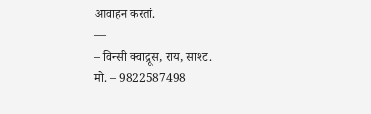आवाहन करतां.
—
– विन्सी क्वाद्रूस, राय, साश्ट.
मो. – 9822587498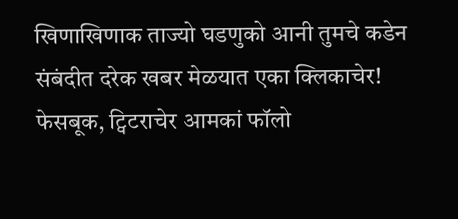खिणाखिणाक ताज्यो घडणुको आनी तुमचे कडेन संबंदीत दरेक खबर मेळयात एका क्लिकाचेर! फेसबूक, ट्विटराचेर आमकां फॉलो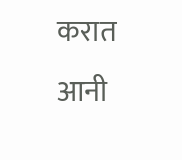करात आनी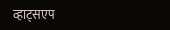व्हाट्सएप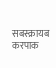सबस्क्रायब करपाक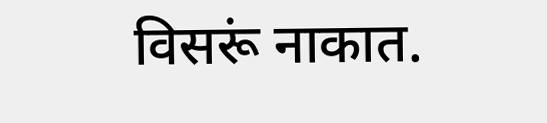विसरूं नाकात.